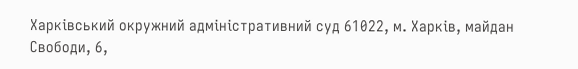Харківський окружний адміністративний суд 61022, м. Харків, майдан Свободи, 6,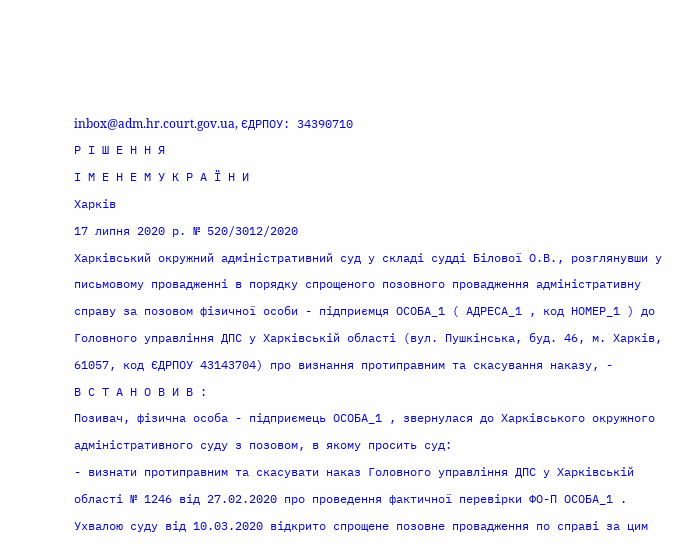inbox@adm.hr.court.gov.ua, ЄДРПОУ: 34390710
Р І Ш Е Н Н Я
І М Е Н Е М У К Р А Ї Н И
Харків
17 липня 2020 р. № 520/3012/2020
Харківський окружний адміністративний суд у складі судді Білової О.В., розглянувши у письмовому провадженні в порядку спрощеного позовного провадження адміністративну справу за позовом фізичної особи - підприємця ОСОБА_1 ( АДРЕСА_1 , код НОМЕР_1 ) до Головного управління ДПС у Харківській області (вул. Пушкінська, буд. 46, м. Харків, 61057, код ЄДРПОУ 43143704) про визнання протиправним та скасування наказу, -
В С Т А Н О В И В :
Позивач, фізична особа - підприємець ОСОБА_1 , звернулася до Харківського окружного адміністративного суду з позовом, в якому просить суд:
- визнати протиправним та скасувати наказ Головного управління ДПС у Харківській області № 1246 від 27.02.2020 про проведення фактичної перевірки ФО-П ОСОБА_1 .
Ухвалою суду від 10.03.2020 відкрито спрощене позовне провадження по справі за цим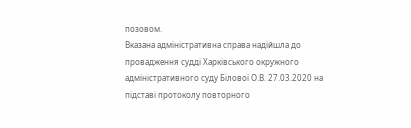позовом.
Вказана адміністративна справа надійшла до провадження судді Харківського окружного адміністративного суду Білової О.В. 27.03.2020 на підставі протоколу повторного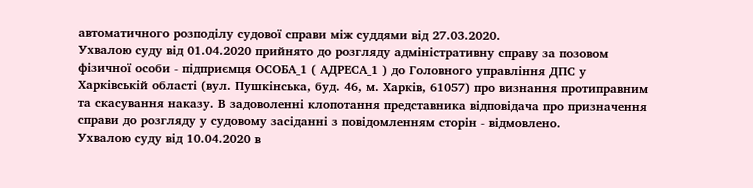автоматичного розподілу судової справи між суддями від 27.03.2020.
Ухвалою суду від 01.04.2020 прийнято до розгляду адміністративну справу за позовом фізичної особи - підприємця ОСОБА_1 ( АДРЕСА_1 ) до Головного управління ДПС у Харківській області (вул. Пушкінська, буд. 46, м. Харків, 61057) про визнання протиправним та скасування наказу. В задоволенні клопотання представника відповідача про призначення справи до розгляду у судовому засіданні з повідомленням сторін - відмовлено.
Ухвалою суду від 10.04.2020 в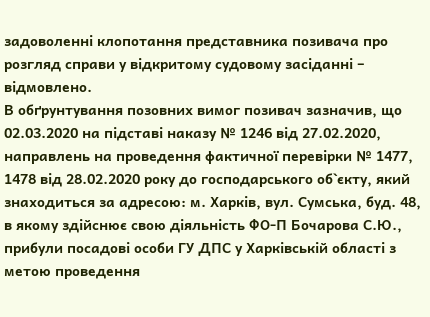задоволенні клопотання представника позивача про розгляд справи у відкритому судовому засіданні – відмовлено.
В обґрунтування позовних вимог позивач зазначив, що 02.03.2020 на підставі наказу № 1246 від 27.02.2020, направлень на проведення фактичної перевірки № 1477, 1478 від 28.02.2020 року до господарського об`єкту, який знаходиться за адресою: м. Харків, вул. Сумська, буд. 48, в якому здійснює свою діяльність ФО-П Бочарова С.Ю., прибули посадові особи ГУ ДПС у Харківській області з метою проведення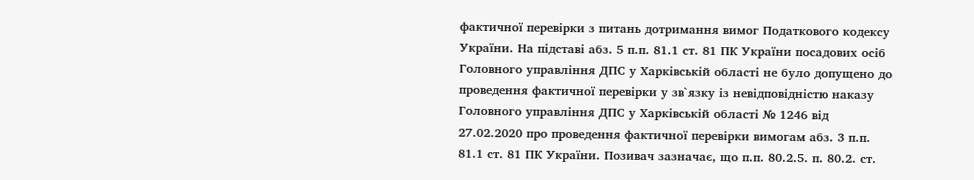фактичної перевірки з питань дотримання вимог Податкового кодексу України. На підставі абз. 5 п.п. 81.1 ст. 81 ПК України посадових осіб Головного управління ДПС у Харківській області не було допущено до проведення фактичної перевірки у зв`язку із невідповідністю наказу Головного управління ДПС у Харківській області № 1246 від 27.02.2020 про проведення фактичної перевірки вимогам абз. 3 п.п. 81.1 ст. 81 ПК України. Позивач зазначає, що п.п. 80.2.5. п. 80.2. ст.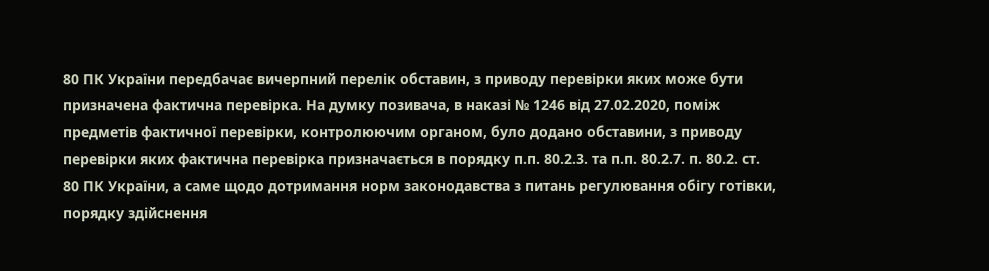80 ПК України передбачає вичерпний перелік обставин, з приводу перевірки яких може бути призначена фактична перевірка. На думку позивача, в наказі № 1246 від 27.02.2020, поміж предметів фактичної перевірки, контролюючим органом, було додано обставини, з приводу перевірки яких фактична перевірка призначається в порядку п.п. 80.2.3. та п.п. 80.2.7. п. 80.2. ст. 80 ПК України, а саме щодо дотримання норм законодавства з питань регулювання обігу готівки, порядку здійснення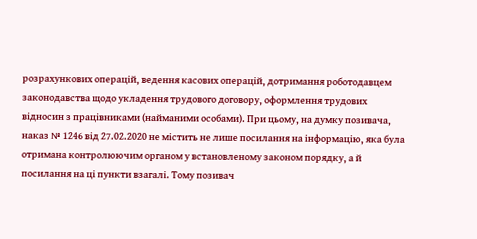розрахункових операцій, ведення касових операцій, дотримання роботодавцем законодавства щодо укладення трудового договору, оформлення трудових відносин з працівниками (найманими особами). При цьому, на думку позивача, наказ № 1246 від 27.02.2020 не містить не лише посилання на інформацію, яка була отримана контролюючим органом у встановленому законом порядку, а й посилання на ці пункти взагалі. Тому позивач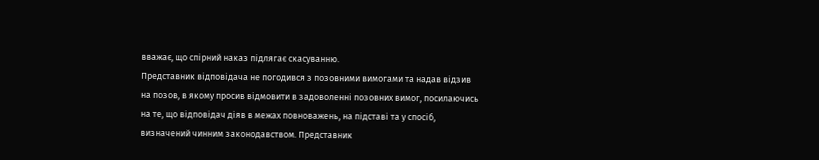вважає, що спірний наказ підлягає скасуванню.
Представник відповідача не погодився з позовними вимогами та надав відзив на позов, в якому просив відмовити в задоволенні позовних вимог, посилаючись на те, що відповідач діяв в межах повноважень, на підставі та у спосіб, визначений чинним законодавством. Представник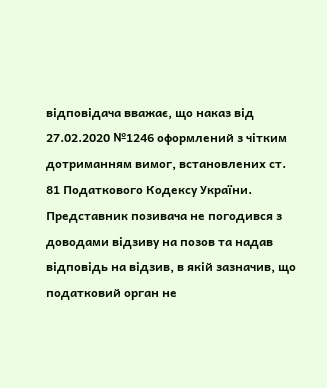відповідача вважає, що наказ від 27.02.2020 №1246 оформлений з чітким дотриманням вимог, встановлених ст. 81 Податкового Кодексу України.
Представник позивача не погодився з доводами відзиву на позов та надав відповідь на відзив, в якій зазначив, що податковий орган не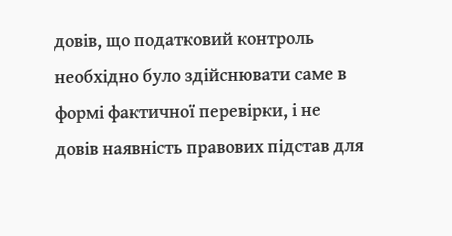довів, що податковий контроль необхідно було здійснювати саме в формі фактичної перевірки, і не довів наявність правових підстав для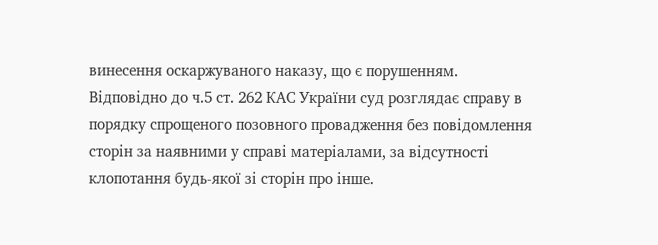винесення оскаржуваного наказу, що є порушенням.
Відповідно до ч.5 ст. 262 КАС України суд розглядає справу в порядку спрощеного позовного провадження без повідомлення сторін за наявними у справі матеріалами, за відсутності клопотання будь-якої зі сторін про інше.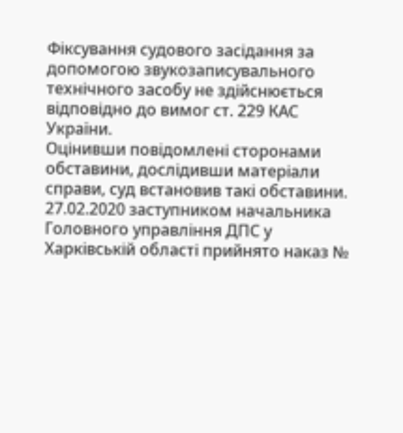Фіксування судового засідання за допомогою звукозаписувального технічного засобу не здійснюється відповідно до вимог ст. 229 КАС України.
Оцінивши повідомлені сторонами обставини, дослідивши матеріали справи, суд встановив такі обставини.
27.02.2020 заступником начальника Головного управління ДПС у Харківській області прийнято наказ №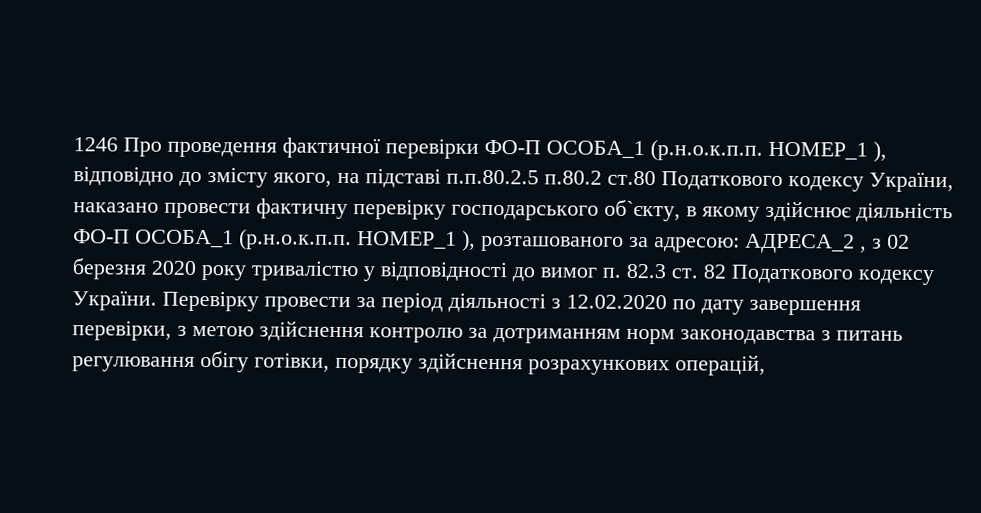1246 Про проведення фактичної перевірки ФО-П ОСОБА_1 (р.н.о.к.п.п. НОМЕР_1 ), відповідно до змісту якого, на підставі п.п.80.2.5 п.80.2 ст.80 Податкового кодексу України, наказано провести фактичну перевірку господарського об`єкту, в якому здійснює діяльність ФО-П ОСОБА_1 (р.н.о.к.п.п. НОМЕР_1 ), розташованого за адресою: АДРЕСА_2 , з 02 березня 2020 року тривалістю у відповідності до вимог п. 82.3 ст. 82 Податкового кодексу України. Перевірку провести за період діяльності з 12.02.2020 по дату завершення перевірки, з метою здійснення контролю за дотриманням норм законодавства з питань регулювання обігу готівки, порядку здійснення розрахункових операцій,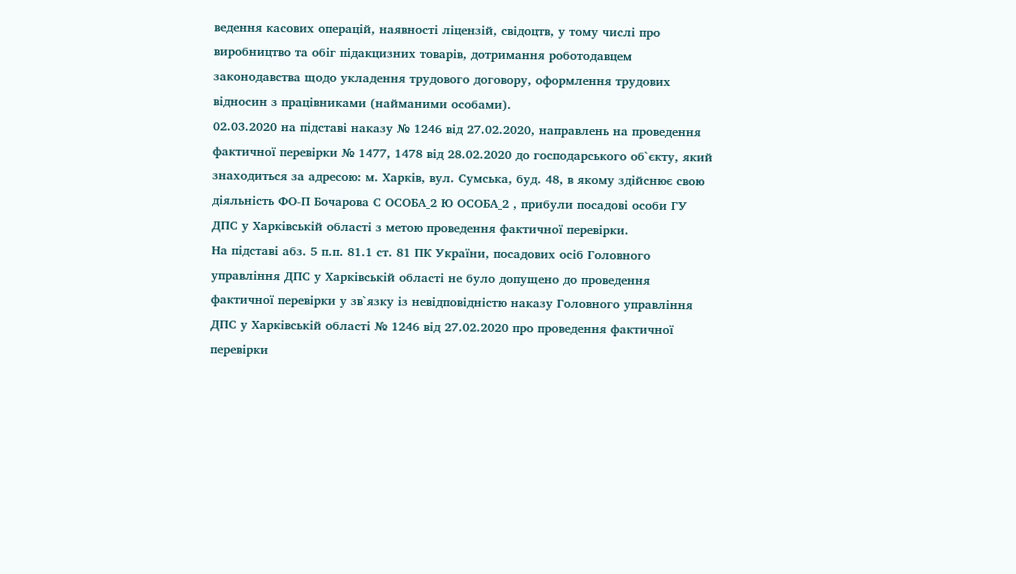ведення касових операцій, наявності ліцензій, свідоцтв, у тому числі про виробництво та обіг підакцизних товарів, дотримання роботодавцем законодавства щодо укладення трудового договору, оформлення трудових відносин з працівниками (найманими особами).
02.03.2020 на підставі наказу № 1246 від 27.02.2020, направлень на проведення фактичної перевірки № 1477, 1478 від 28.02.2020 до господарського об`єкту, який знаходиться за адресою: м. Харків, вул. Сумська, буд. 48, в якому здійснює свою діяльність ФО-П Бочарова С ОСОБА_2 Ю ОСОБА_2 , прибули посадові особи ГУ ДПС у Харківській області з метою проведення фактичної перевірки.
На підставі абз. 5 п.п. 81.1 ст. 81 ПК України, посадових осіб Головного управління ДПС у Харківській області не було допущено до проведення фактичної перевірки у зв`язку із невідповідністю наказу Головного управління ДПС у Харківській області № 1246 від 27.02.2020 про проведення фактичної перевірки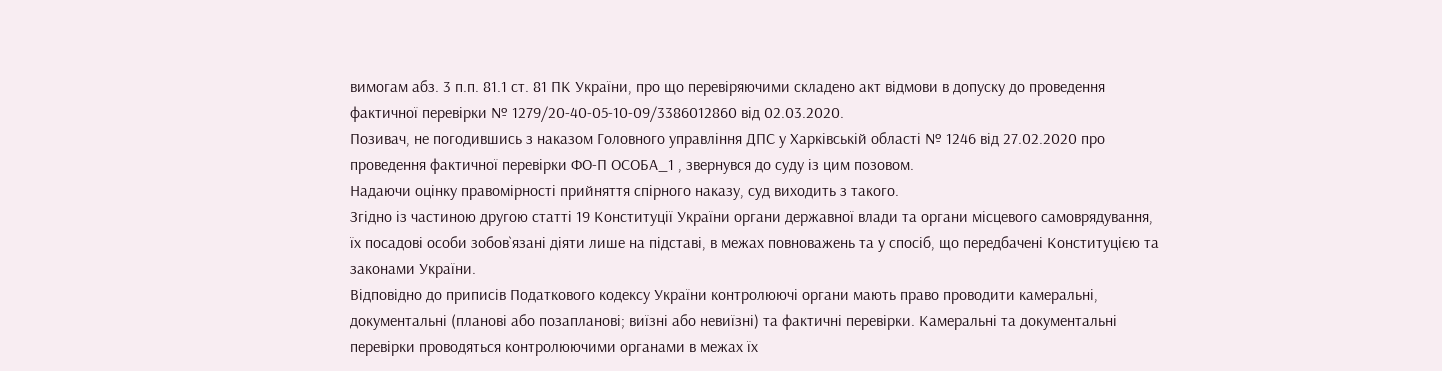вимогам абз. 3 п.п. 81.1 ст. 81 ПК України, про що перевіряючими складено акт відмови в допуску до проведення фактичної перевірки № 1279/20-40-05-10-09/3386012860 від 02.03.2020.
Позивач, не погодившись з наказом Головного управління ДПС у Харківській області № 1246 від 27.02.2020 про проведення фактичної перевірки ФО-П ОСОБА_1 , звернувся до суду із цим позовом.
Надаючи оцінку правомірності прийняття спірного наказу, суд виходить з такого.
Згідно із частиною другою статті 19 Конституції України органи державної влади та органи місцевого самоврядування, їх посадові особи зобов`язані діяти лише на підставі, в межах повноважень та у спосіб, що передбачені Конституцією та законами України.
Відповідно до приписів Податкового кодексу України контролюючі органи мають право проводити камеральні, документальні (планові або позапланові; виїзні або невиїзні) та фактичні перевірки. Камеральні та документальні перевірки проводяться контролюючими органами в межах їх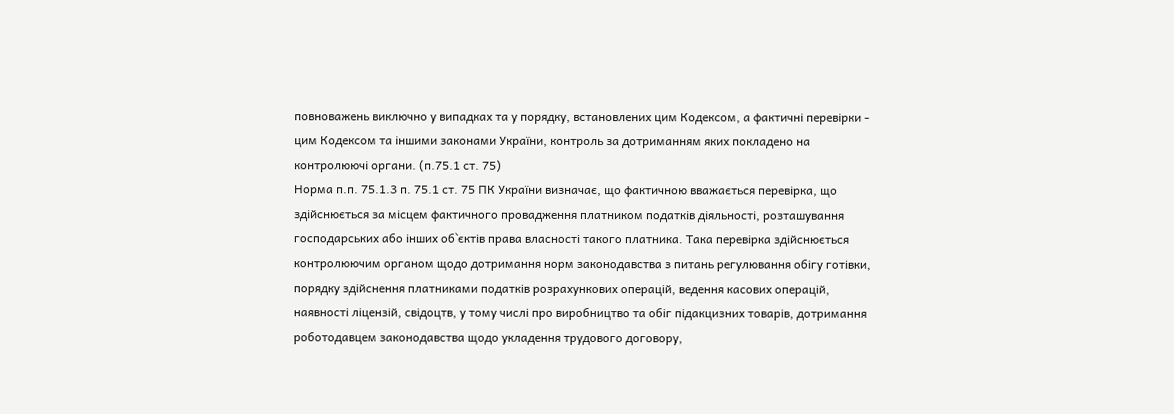повноважень виключно у випадках та у порядку, встановлених цим Кодексом, а фактичні перевірки - цим Кодексом та іншими законами України, контроль за дотриманням яких покладено на контролюючі органи. (п.75.1 ст. 75)
Норма п.п. 75.1.3 п. 75.1 ст. 75 ПК України визначає, що фактичною вважається перевірка, що здійснюється за місцем фактичного провадження платником податків діяльності, розташування господарських або інших об`єктів права власності такого платника. Така перевірка здійснюється контролюючим органом щодо дотримання норм законодавства з питань регулювання обігу готівки, порядку здійснення платниками податків розрахункових операцій, ведення касових операцій, наявності ліцензій, свідоцтв, у тому числі про виробництво та обіг підакцизних товарів, дотримання роботодавцем законодавства щодо укладення трудового договору,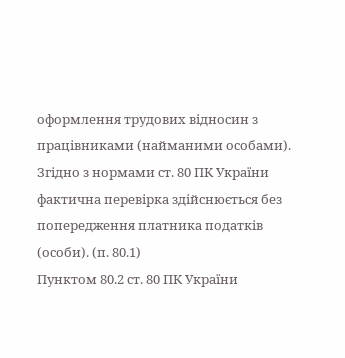оформлення трудових відносин з працівниками (найманими особами).
Згідно з нормами ст. 80 ПК України фактична перевірка здійснюється без попередження платника податків (особи). (п. 80.1)
Пунктом 80.2 ст. 80 ПК України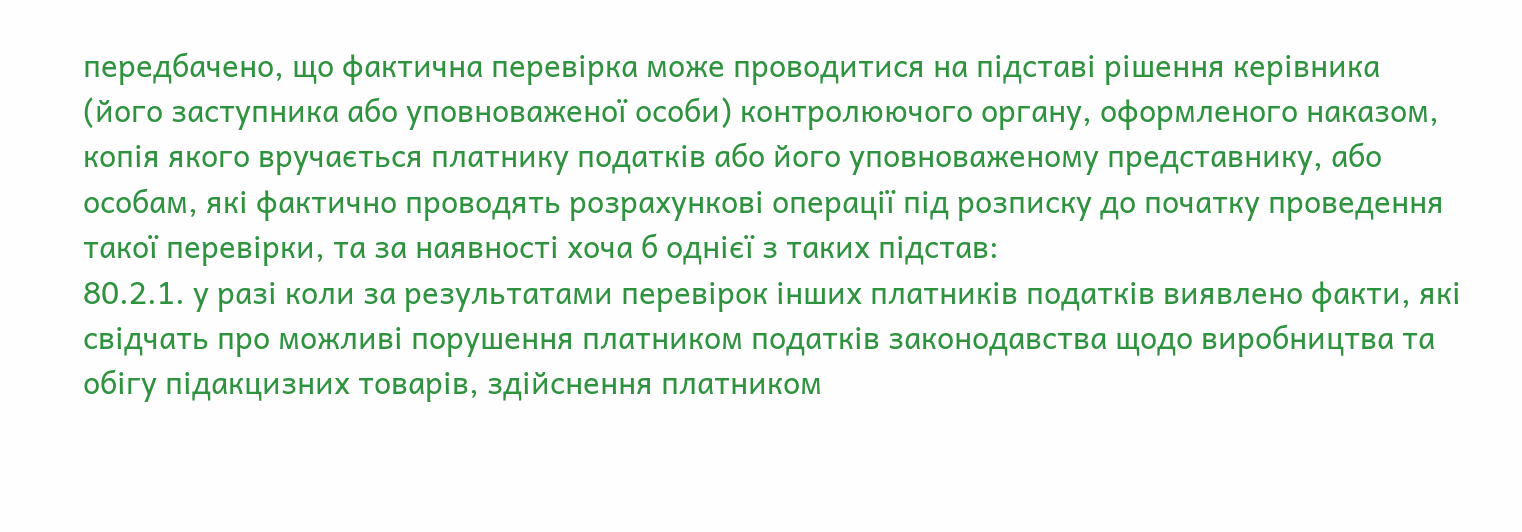передбачено, що фактична перевірка може проводитися на підставі рішення керівника (його заступника або уповноваженої особи) контролюючого органу, оформленого наказом, копія якого вручається платнику податків або його уповноваженому представнику, або особам, які фактично проводять розрахункові операції під розписку до початку проведення такої перевірки, та за наявності хоча б однієї з таких підстав:
80.2.1. у разі коли за результатами перевірок інших платників податків виявлено факти, які свідчать про можливі порушення платником податків законодавства щодо виробництва та обігу підакцизних товарів, здійснення платником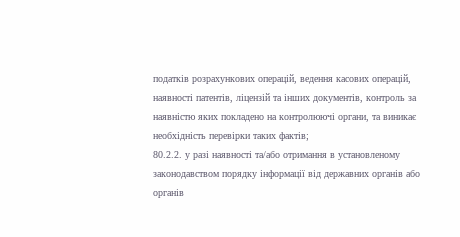податків розрахункових операцій, ведення касових операцій, наявності патентів, ліцензій та інших документів, контроль за наявністю яких покладено на контролюючі органи, та виникає необхідність перевірки таких фактів;
80.2.2. у разі наявності та/або отримання в установленому законодавством порядку інформації від державних органів або органів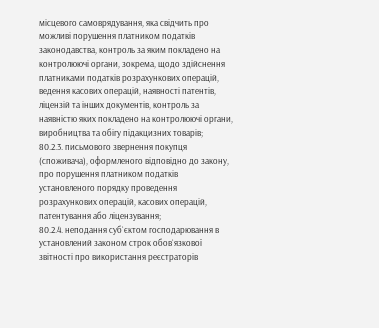місцевого самоврядування, яка свідчить про можливі порушення платником податків законодавства, контроль за яким покладено на контролюючі органи, зокрема, щодо здійснення платниками податків розрахункових операцій, ведення касових операцій, наявності патентів, ліцензій та інших документів, контроль за наявністю яких покладено на контролюючі органи, виробництва та обігу підакцизних товарів;
80.2.3. письмового звернення покупця (споживача), оформленого відповідно до закону, про порушення платником податків установленого порядку проведення розрахункових операцій, касових операцій, патентування або ліцензування;
80.2.4. неподання суб`єктом господарювання в установлений законом строк обов`язкової звітності про використання реєстраторів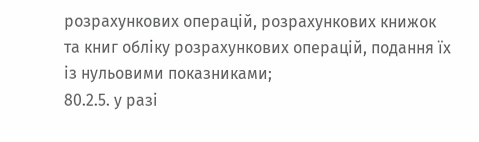розрахункових операцій, розрахункових книжок та книг обліку розрахункових операцій, подання їх із нульовими показниками;
80.2.5. у разі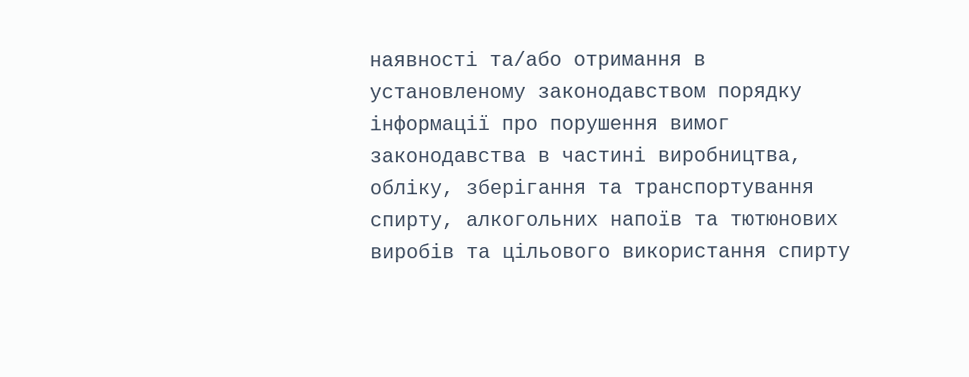наявності та/або отримання в установленому законодавством порядку інформації про порушення вимог законодавства в частині виробництва, обліку, зберігання та транспортування спирту, алкогольних напоїв та тютюнових виробів та цільового використання спирту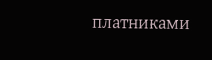платниками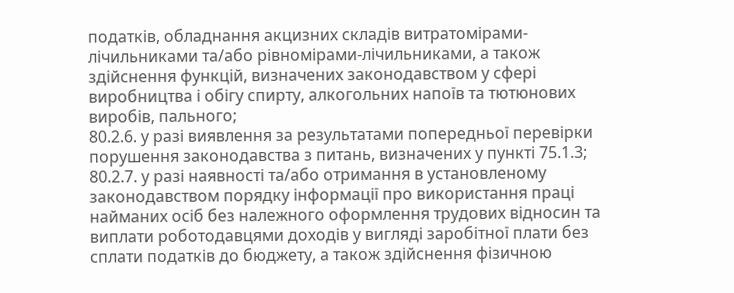податків, обладнання акцизних складів витратомірами-лічильниками та/або рівномірами-лічильниками, а також здійснення функцій, визначених законодавством у сфері виробництва і обігу спирту, алкогольних напоїв та тютюнових виробів, пального;
80.2.6. у разі виявлення за результатами попередньої перевірки порушення законодавства з питань, визначених у пункті 75.1.3;
80.2.7. у разі наявності та/або отримання в установленому законодавством порядку інформації про використання праці найманих осіб без належного оформлення трудових відносин та виплати роботодавцями доходів у вигляді заробітної плати без сплати податків до бюджету, а також здійснення фізичною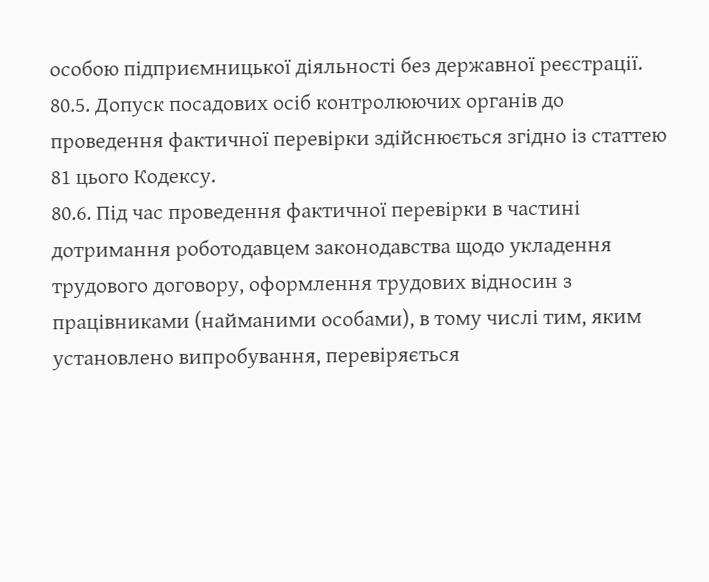особою підприємницької діяльності без державної реєстрації.
80.5. Допуск посадових осіб контролюючих органів до проведення фактичної перевірки здійснюється згідно із статтею 81 цього Кодексу.
80.6. Під час проведення фактичної перевірки в частині дотримання роботодавцем законодавства щодо укладення трудового договору, оформлення трудових відносин з працівниками (найманими особами), в тому числі тим, яким установлено випробування, перевіряється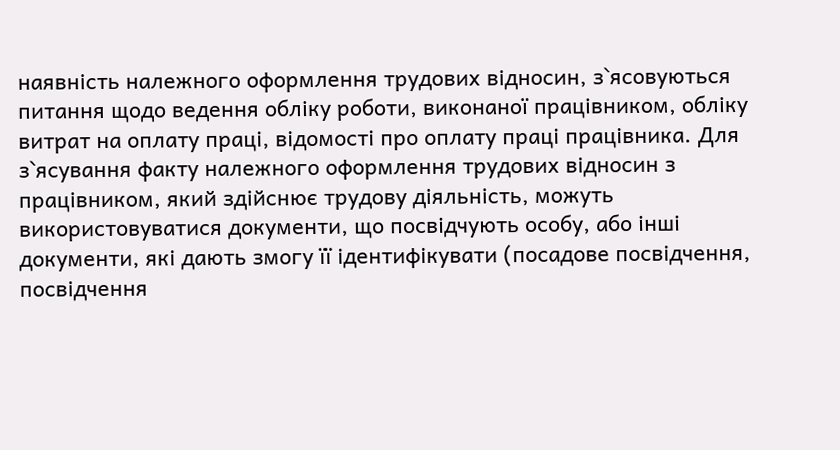наявність належного оформлення трудових відносин, з`ясовуються питання щодо ведення обліку роботи, виконаної працівником, обліку витрат на оплату праці, відомості про оплату праці працівника. Для з`ясування факту належного оформлення трудових відносин з працівником, який здійснює трудову діяльність, можуть використовуватися документи, що посвідчують особу, або інші документи, які дають змогу її ідентифікувати (посадове посвідчення, посвідчення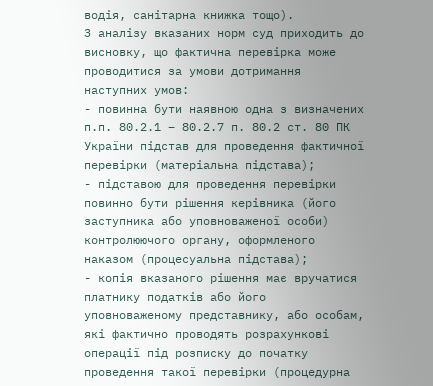водія, санітарна книжка тощо).
З аналізу вказаних норм суд приходить до висновку, що фактична перевірка може проводитися за умови дотримання наступних умов:
- повинна бути наявною одна з визначених п.п. 80.2.1 – 80.2.7 п. 80.2 ст. 80 ПК України підстав для проведення фактичної перевірки (матеріальна підстава);
- підставою для проведення перевірки повинно бути рішення керівника (його заступника або уповноваженої особи) контролюючого органу, оформленого наказом (процесуальна підстава);
- копія вказаного рішення має вручатися платнику податків або його уповноваженому представнику, або особам, які фактично проводять розрахункові операції під розписку до початку проведення такої перевірки (процедурна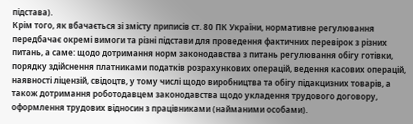підстава).
Крім того, як вбачається зі змісту приписів ст. 80 ПК України, нормативне регулювання передбачає окремі вимоги та різні підстави для проведення фактичних перевірок з різних питань, а саме: щодо дотримання норм законодавства з питань регулювання обігу готівки, порядку здійснення платниками податків розрахункових операцій, ведення касових операцій, наявності ліцензій, свідоцтв, у тому числі щодо виробництва та обігу підакцизних товарів, а також дотримання роботодавцем законодавства щодо укладення трудового договору, оформлення трудових відносин з працівниками (найманими особами).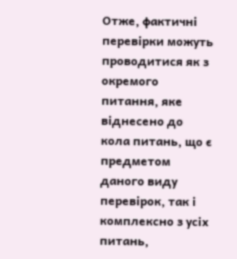Отже, фактичні перевірки можуть проводитися як з окремого питання, яке віднесено до кола питань, що є предметом даного виду перевірок, так і комплексно з усіх питань,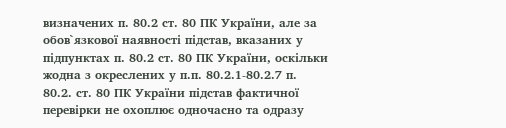визначених п. 80.2 ст. 80 ПК України, але за обов`язкової наявності підстав, вказаних у підпунктах п. 80.2 ст. 80 ПК України, оскільки жодна з окреслених у п.п. 80.2.1-80.2.7 п. 80.2. ст. 80 ПК України підстав фактичної перевірки не охоплює одночасно та одразу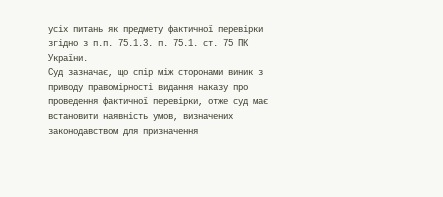усіх питань як предмету фактичної перевірки згідно з п.п. 75.1.3. п. 75.1. ст. 75 ПК України.
Суд зазначає, що спір між сторонами виник з приводу правомірності видання наказу про проведення фактичної перевірки, отже суд має встановити наявність умов, визначених законодавством для призначення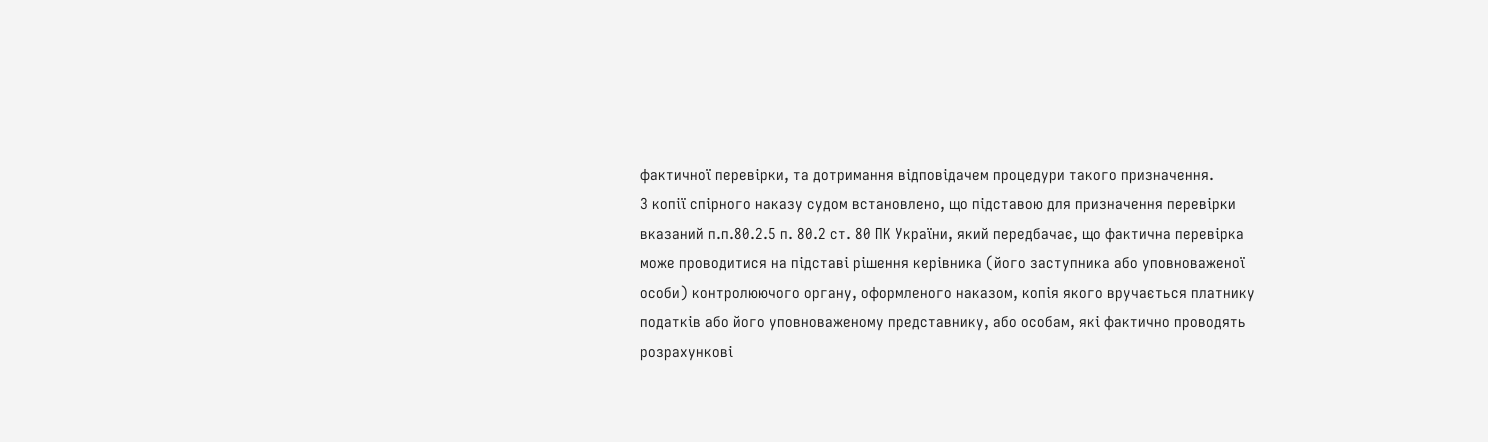фактичної перевірки, та дотримання відповідачем процедури такого призначення.
З копії спірного наказу судом встановлено, що підставою для призначення перевірки вказаний п.п.80.2.5 п. 80.2 ст. 80 ПК України, який передбачає, що фактична перевірка може проводитися на підставі рішення керівника (його заступника або уповноваженої особи) контролюючого органу, оформленого наказом, копія якого вручається платнику податків або його уповноваженому представнику, або особам, які фактично проводять розрахункові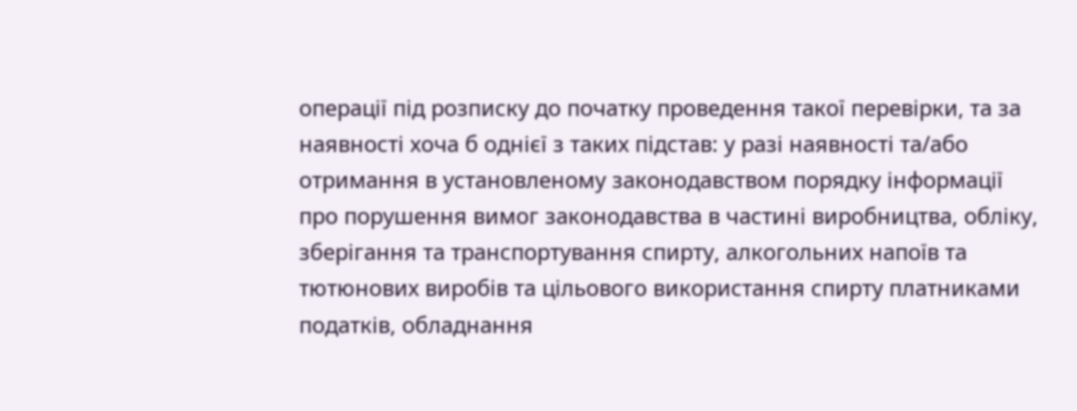операції під розписку до початку проведення такої перевірки, та за наявності хоча б однієї з таких підстав: у разі наявності та/або отримання в установленому законодавством порядку інформації про порушення вимог законодавства в частині виробництва, обліку, зберігання та транспортування спирту, алкогольних напоїв та тютюнових виробів та цільового використання спирту платниками податків, обладнання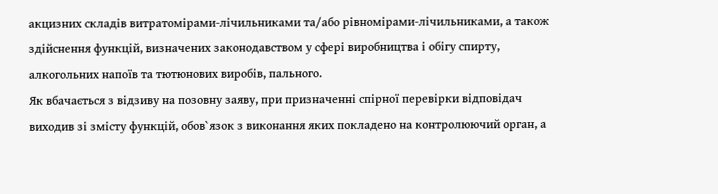акцизних складів витратомірами-лічильниками та/або рівномірами-лічильниками, а також здійснення функцій, визначених законодавством у сфері виробництва і обігу спирту, алкогольних напоїв та тютюнових виробів, пального.
Як вбачається з відзиву на позовну заяву, при призначенні спірної перевірки відповідач виходив зі змісту функцій, обов`язок з виконання яких покладено на контролюючий орган, а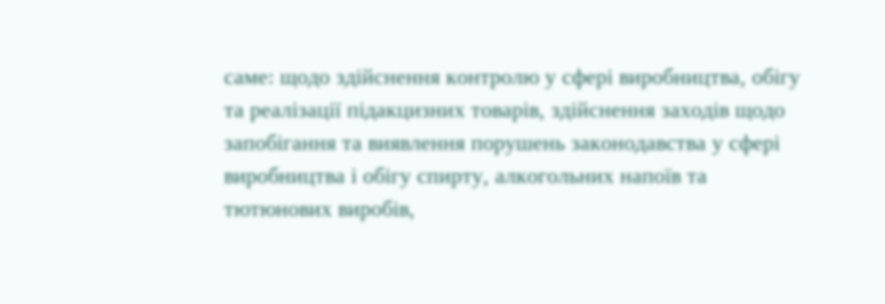саме: щодо здійснення контролю у сфері виробництва, обігу та реалізації підакцизних товарів, здійснення заходів щодо запобігання та виявлення порушень законодавства у сфері виробництва і обігу спирту, алкогольних напоїв та тютюнових виробів,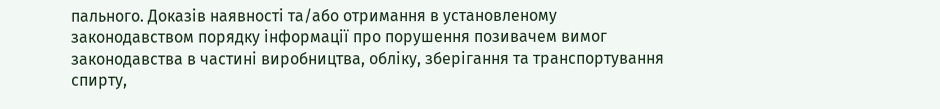пального. Доказів наявності та/або отримання в установленому законодавством порядку інформації про порушення позивачем вимог законодавства в частині виробництва, обліку, зберігання та транспортування спирту,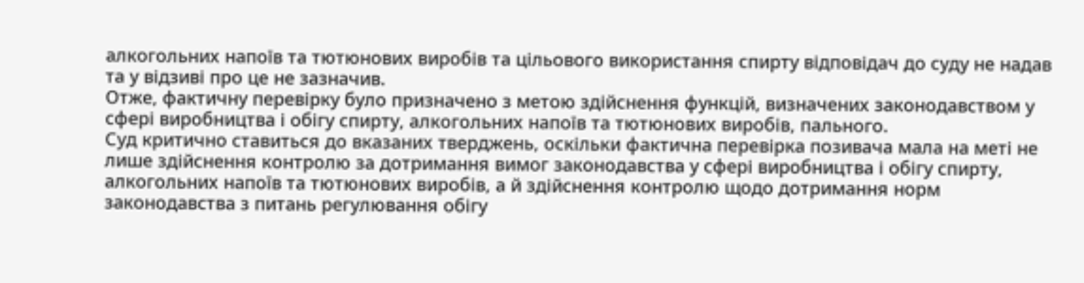алкогольних напоїв та тютюнових виробів та цільового використання спирту відповідач до суду не надав та у відзиві про це не зазначив.
Отже, фактичну перевірку було призначено з метою здійснення функцій, визначених законодавством у сфері виробництва і обігу спирту, алкогольних напоїв та тютюнових виробів, пального.
Суд критично ставиться до вказаних тверджень, оскільки фактична перевірка позивача мала на меті не лише здійснення контролю за дотримання вимог законодавства у сфері виробництва і обігу спирту, алкогольних напоїв та тютюнових виробів, а й здійснення контролю щодо дотримання норм законодавства з питань регулювання обігу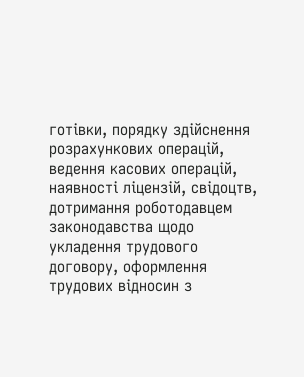готівки, порядку здійснення розрахункових операцій, ведення касових операцій, наявності ліцензій, свідоцтв, дотримання роботодавцем законодавства щодо укладення трудового договору, оформлення трудових відносин з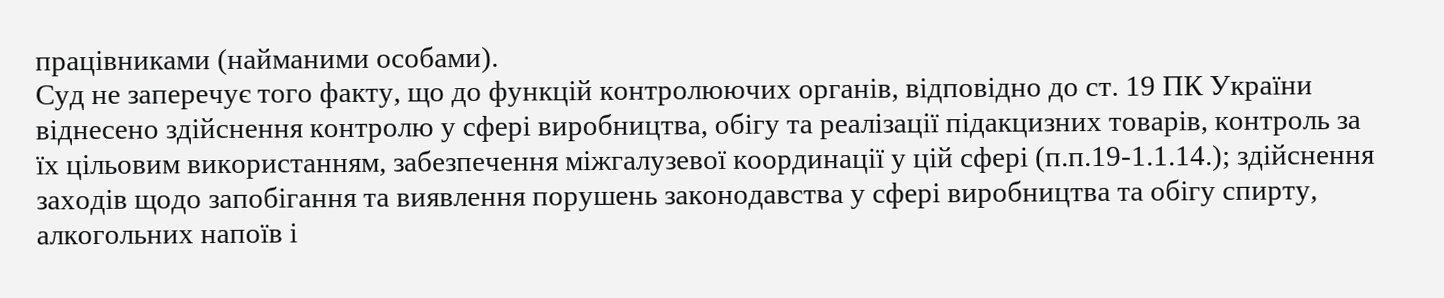працівниками (найманими особами).
Суд не заперечує того факту, що до функцій контролюючих органів, відповідно до ст. 19 ПК України віднесено здійснення контролю у сфері виробництва, обігу та реалізації підакцизних товарів, контроль за їх цільовим використанням, забезпечення міжгалузевої координації у цій сфері (п.п.19-1.1.14.); здійснення заходів щодо запобігання та виявлення порушень законодавства у сфері виробництва та обігу спирту, алкогольних напоїв і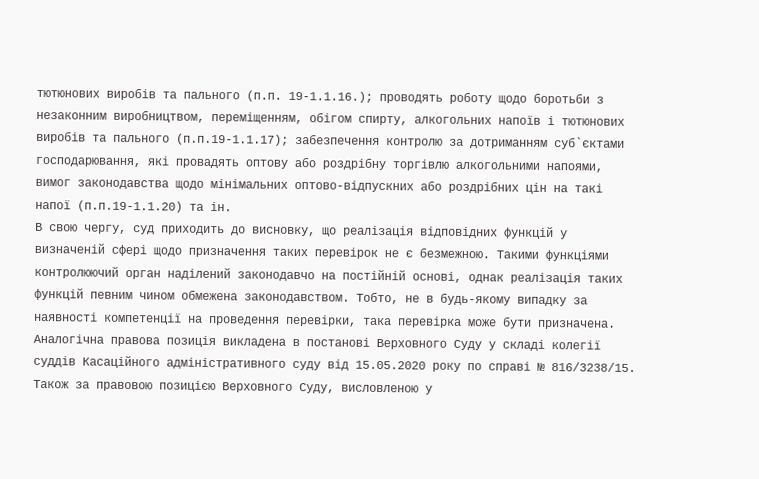тютюнових виробів та пального (п.п. 19-1.1.16.); проводять роботу щодо боротьби з незаконним виробництвом, переміщенням, обігом спирту, алкогольних напоїв і тютюнових виробів та пального (п.п.19-1.1.17); забезпечення контролю за дотриманням суб`єктами господарювання, які провадять оптову або роздрібну торгівлю алкогольними напоями, вимог законодавства щодо мінімальних оптово-відпускних або роздрібних цін на такі напої (п.п.19-1.1.20) та ін.
В свою чергу, суд приходить до висновку, що реалізація відповідних функцій у визначеній сфері щодо призначення таких перевірок не є безмежною. Такими функціями контролюючий орган наділений законодавчо на постійній основі, однак реалізація таких функцій певним чином обмежена законодавством. Тобто, не в будь-якому випадку за наявності компетенції на проведення перевірки, така перевірка може бути призначена.
Аналогічна правова позиція викладена в постанові Верховного Суду у складі колегії суддів Касаційного адміністративного суду від 15.05.2020 року по справі № 816/3238/15.
Також за правовою позицією Верховного Суду, висловленою у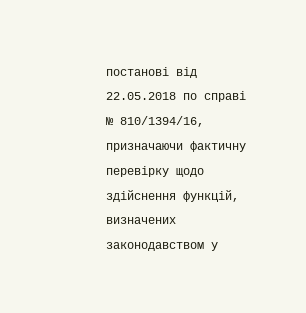постанові від 22.05.2018 по справі № 810/1394/16, призначаючи фактичну перевірку щодо здійснення функцій, визначених законодавством у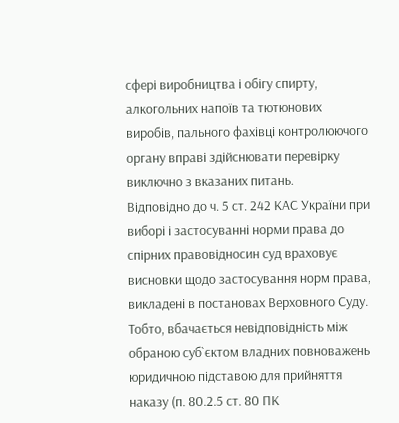сфері виробництва і обігу спирту, алкогольних напоїв та тютюнових виробів, пального фахівці контролюючого органу вправі здійснювати перевірку виключно з вказаних питань.
Відповідно до ч. 5 ст. 242 КАС України при виборі і застосуванні норми права до спірних правовідносин суд враховує висновки щодо застосування норм права, викладені в постановах Верховного Суду.
Тобто, вбачається невідповідність між обраною суб`єктом владних повноважень юридичною підставою для прийняття наказу (п. 80.2.5 ст. 80 ПК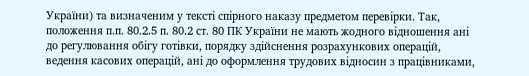України) та визначеним у тексті спірного наказу предметом перевірки. Так, положення п.п. 80.2.5 п. 80.2 ст. 80 ПК України не мають жодного відношення ані до регулювання обігу готівки, порядку здійснення розрахункових операцій, ведення касових операцій, ані до оформлення трудових відносин з працівниками,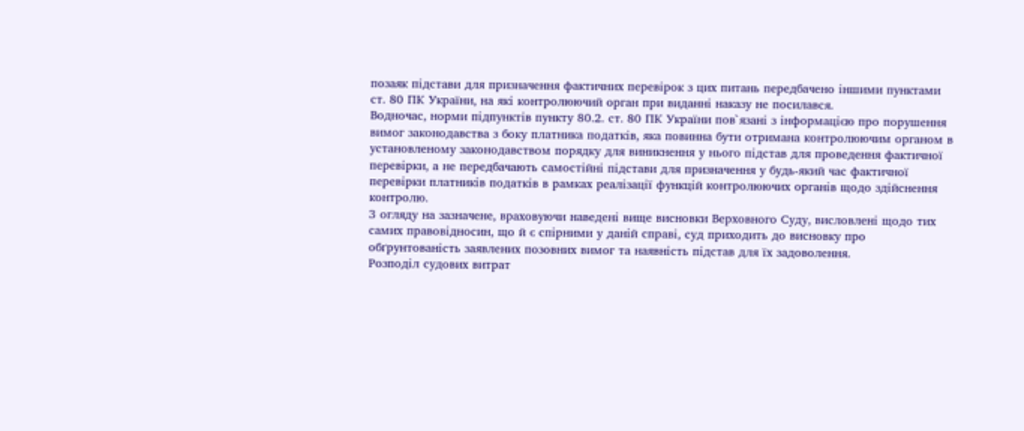позаяк підстави для призначення фактичних перевірок з цих питань передбачено іншими пунктами ст. 80 ПК України, на які контролюючий орган при виданні наказу не посилався.
Водночас, норми підпунктів пункту 80.2. ст. 80 ПК України пов`язані з інформацією про порушення вимог законодавства з боку платника податків, яка повинна бути отримана контролюючим органом в установленому законодавством порядку для виникнення у нього підстав для проведення фактичної перевірки, а не передбачають самостійні підстави для призначення у будь-який час фактичної перевірки платників податків в рамках реалізації функцій контролюючих органів щодо здійснення контролю.
З огляду на зазначене, враховуючи наведені вище висновки Верховного Суду, висловлені щодо тих самих правовідносин, що й є спірними у даній справі, суд приходить до висновку про обґрунтованість заявлених позовних вимог та наявність підстав для їх задоволення.
Розподіл судових витрат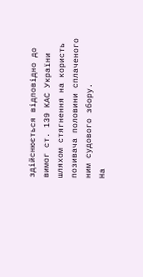здійснюється відповідно до вимог ст. 139 КАС України шляхом стягнення на користь позивача половини сплаченого ним судового збору.
На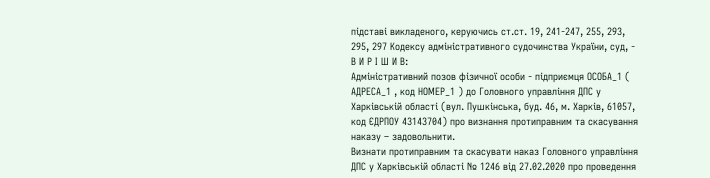підставі викладеного, керуючись ст.ст. 19, 241-247, 255, 293, 295, 297 Кодексу адміністративного судочинства України, суд, -
В И Р І Ш И В:
Адміністративний позов фізичної особи - підприємця ОСОБА_1 ( АДРЕСА_1 , код НОМЕР_1 ) до Головного управління ДПС у Харківській області (вул. Пушкінська, буд. 46, м. Харків, 61057, код ЄДРПОУ 43143704) про визнання протиправним та скасування наказу – задовольнити.
Визнати протиправним та скасувати наказ Головного управління ДПС у Харківській області № 1246 від 27.02.2020 про проведення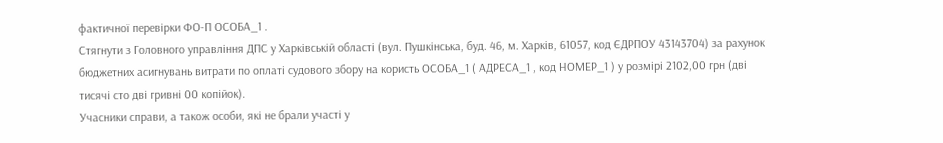фактичної перевірки ФО-П ОСОБА_1 .
Стягнути з Головного управління ДПС у Харківській області (вул. Пушкінська, буд. 46, м. Харків, 61057, код ЄДРПОУ 43143704) за рахунок бюджетних асигнувань витрати по оплаті судового збору на користь ОСОБА_1 ( АДРЕСА_1 , код НОМЕР_1 ) у розмірі 2102,00 грн (дві тисячі сто дві гривні 00 копійок).
Учасники справи, а також особи, які не брали участі у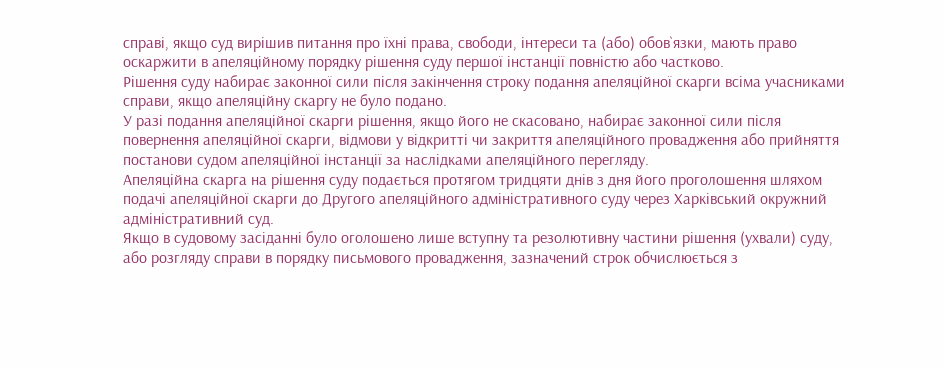справі, якщо суд вирішив питання про їхні права, свободи, інтереси та (або) обов`язки, мають право оскаржити в апеляційному порядку рішення суду першої інстанції повністю або частково.
Рішення суду набирає законної сили після закінчення строку подання апеляційної скарги всіма учасниками справи, якщо апеляційну скаргу не було подано.
У разі подання апеляційної скарги рішення, якщо його не скасовано, набирає законної сили після повернення апеляційної скарги, відмови у відкритті чи закриття апеляційного провадження або прийняття постанови судом апеляційної інстанції за наслідками апеляційного перегляду.
Апеляційна скарга на рішення суду подається протягом тридцяти днів з дня його проголошення шляхом подачі апеляційної скарги до Другого апеляційного адміністративного суду через Харківський окружний адміністративний суд.
Якщо в судовому засіданні було оголошено лише вступну та резолютивну частини рішення (ухвали) суду, або розгляду справи в порядку письмового провадження, зазначений строк обчислюється з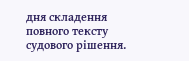дня складення повного тексту судового рішення.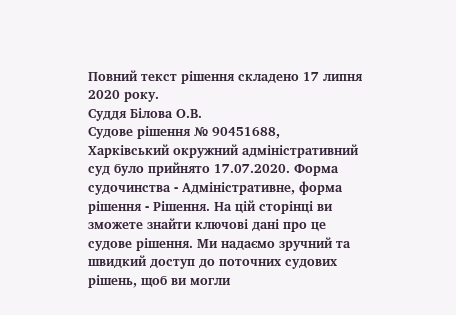Повний текст рішення складено 17 липня 2020 року.
Суддя Білова О.В.
Судове рішення № 90451688, Харківський окружний адміністративний суд було прийнято 17.07.2020. Форма судочинства - Адміністративне, форма рішення - Рішення. На цій сторінці ви зможете знайти ключові дані про це судове рішення. Ми надаємо зручний та швидкий доступ до поточних судових рішень, щоб ви могли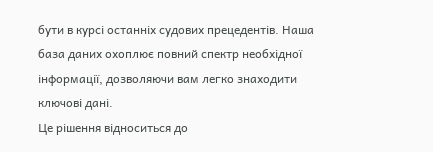бути в курсі останніх судових прецедентів. Наша база даних охоплює повний спектр необхідної інформації, дозволяючи вам легко знаходити ключові дані.
Це рішення відноситься до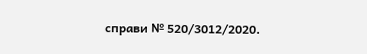справи № 520/3012/2020.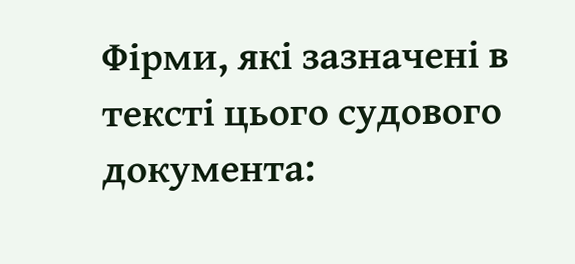Фірми, які зазначені в тексті цього судового документа: